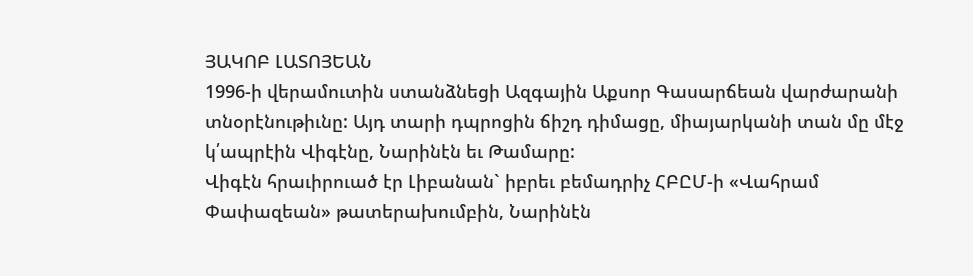ՅԱԿՈԲ ԼԱՏՈՅԵԱՆ
1996-ի վերամուտին ստանձնեցի Ազգային Աքսոր Գասարճեան վարժարանի տնօրէնութիւնը: Այդ տարի դպրոցին ճիշդ դիմացը, միայարկանի տան մը մէջ կ՛ապրէին Վիգէնը, Նարինէն եւ Թամարը:
Վիգէն հրաւիրուած էր Լիբանան` իբրեւ բեմադրիչ ՀԲԸՄ-ի «Վահրամ Փափազեան» թատերախումբին, Նարինէն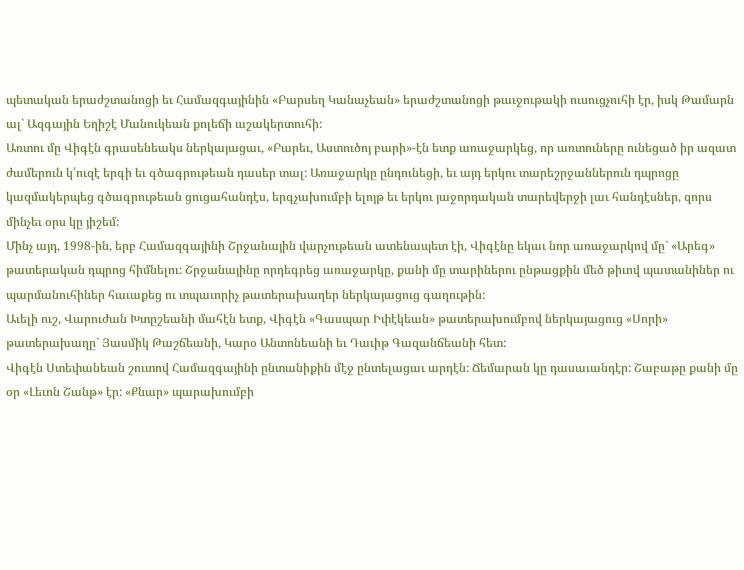պետական երաժշտանոցի եւ Համազգայինին «Բարսեղ Կանաչեան» երաժշտանոցի թաւջութակի ուսուցչուհի էր, իսկ Թամարն ալ` Ազգային Եղիշէ Մանուկեան քոլեճի աշակերտուհի:
Առտու մը Վիգէն գրասենեակս ներկայացաւ, «Բարեւ, Աստուծոյ բարի»-էն ետք առաջարկեց, որ առտուները ունեցած իր ազատ ժամերուն կ՛ուզէ երգի եւ գծագրութեան դասեր տալ: Առաջարկը ընդունեցի, եւ այդ երկու տարեշրջաններուն դպրոցը կազմակերպեց գծագրութեան ցուցահանդէս, երգչախումբի ելոյթ եւ երկու յաջորդական տարեվերջի լաւ հանդէսներ, զորս մինչեւ օրս կը յիշեմ:
Մինչ այդ, 1998-ին, երբ Համազգայինի Շրջանային վարչութեան ատենապետ էի, Վիգէնը եկաւ նոր առաջարկով մը` «Արեգ» թատերական դպրոց հիմնելու: Շրջանայինը որդեգրեց առաջարկը, քանի մը տարիներու ընթացքին մեծ թիւով պատանիներ ու պարմանուհիներ հաւաքեց ու տպաւորիչ թատերախաղեր ներկայացուց գաղութին:
Աւելի ուշ, Վարուժան Խտըշեանի մահէն ետք, Վիգէն «Գասպար Իփէկեան» թատերախումբով ներկայացուց «Սորի» թատերախաղը` Յասմիկ Թաշճեանի, Կարօ Անտոնեանի եւ Դաւիթ Գազանճեանի հետ:
Վիգէն Ստեփանեան շուտով Համազգայինի ընտանիքին մէջ ընտելացաւ արդէն: Ճեմարան կը դասաւանդէր: Շաբաթը քանի մը օր «Լեւոն Շանթ» էր: «Քնար» պարախումբի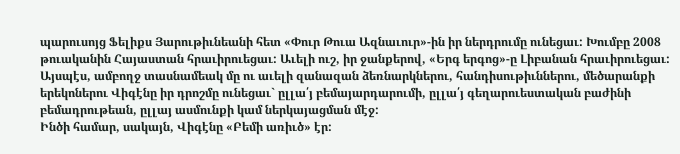պարուսոյց Ֆելիքս Յարութիւնեանի հետ «Փուր Թուա Ազնաւուր»-ին իր ներդրումը ունեցաւ: Խումբը 2008 թուականին Հայաստան հրաւիրուեցաւ: Աւելի ուշ, իր ջանքերով, «Երգ երգոց»-ը Լիբանան հրաւիրուեցաւ: Այսպէս, ամբողջ տասնամեակ մը ու աւելի զանազան ձեռնարկներու, հանդիսութիւններու, մեծարանքի երեկոներու Վիգէնը իր դրոշմը ունեցաւ` ըլլա՛յ բեմայարդարումի, ըլլա՛յ գեղարուեստական բաժինի բեմադրութեան, ըլլայ ասմունքի կամ ներկայացման մէջ:
Ինծի համար, սակայն, Վիգէնը «Բեմի առիւծ» էր: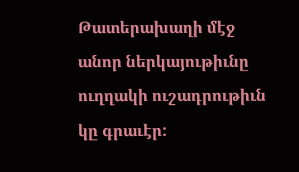Թատերախաղի մէջ անոր ներկայութիւնը ուղղակի ուշադրութիւն կը գրաւէր: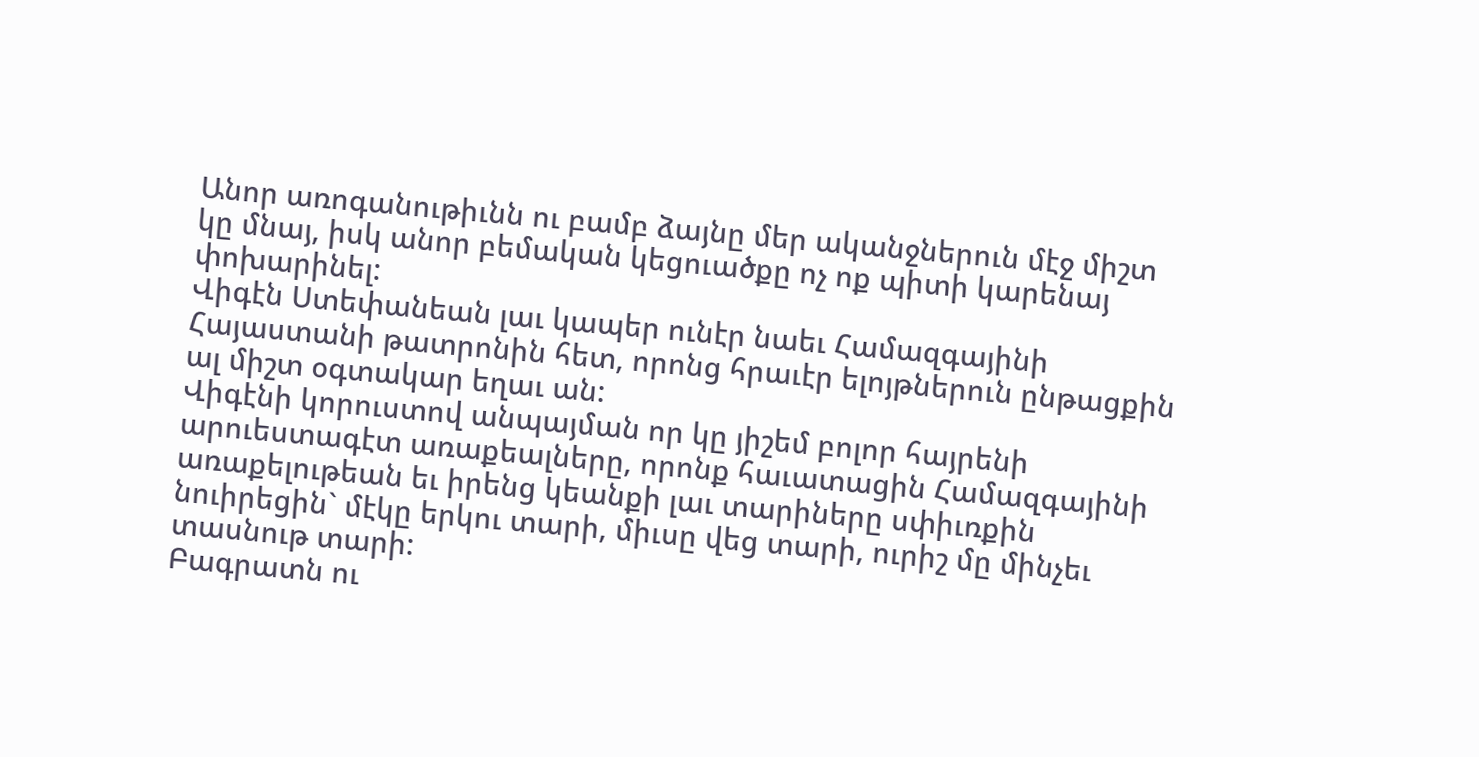Անոր առոգանութիւնն ու բամբ ձայնը մեր ականջներուն մէջ միշտ կը մնայ, իսկ անոր բեմական կեցուածքը ոչ ոք պիտի կարենայ փոխարինել:
Վիգէն Ստեփանեան լաւ կապեր ունէր նաեւ Համազգայինի Հայաստանի թատրոնին հետ, որոնց հրաւէր ելոյթներուն ընթացքին ալ միշտ օգտակար եղաւ ան:
Վիգէնի կորուստով անպայման որ կը յիշեմ բոլոր հայրենի արուեստագէտ առաքեալները, որոնք հաւատացին Համազգայինի առաքելութեան եւ իրենց կեանքի լաւ տարիները սփիւռքին նուիրեցին` մէկը երկու տարի, միւսը վեց տարի, ուրիշ մը մինչեւ տասնութ տարի:
Բագրատն ու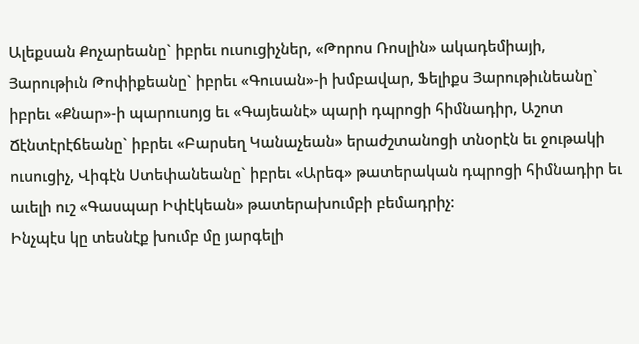Ալեքսան Քոչարեանը` իբրեւ ուսուցիչներ, «Թորոս Ռոսլին» ակադեմիայի, Յարութիւն Թոփիքեանը` իբրեւ «Գուսան»-ի խմբավար, Ֆելիքս Յարութիւնեանը` իբրեւ «Քնար»-ի պարուսոյց եւ «Գայեանէ» պարի դպրոցի հիմնադիր, Աշոտ Ճէնտէրէճեանը` իբրեւ «Բարսեղ Կանաչեան» երաժշտանոցի տնօրէն եւ ջութակի ուսուցիչ, Վիգէն Ստեփանեանը` իբրեւ «Արեգ» թատերական դպրոցի հիմնադիր եւ աւելի ուշ «Գասպար Իփէկեան» թատերախումբի բեմադրիչ:
Ինչպէս կը տեսնէք խումբ մը յարգելի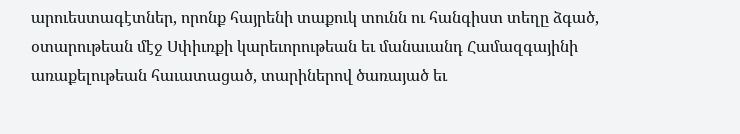արուեստագէտներ, որոնք հայրենի տաքուկ տունն ու հանգիստ տեղը ձգած, օտարութեան մէջ Սփիւռքի կարեւորութեան եւ մանաւանդ Համազգայինի առաքելութեան հաւատացած, տարիներով ծառայած եւ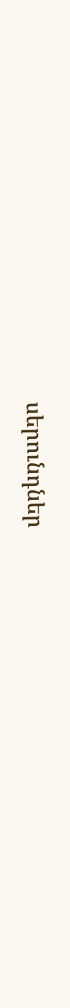սերունդներ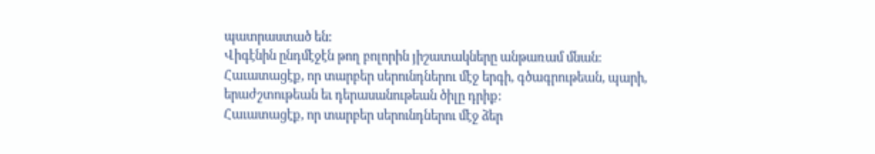պատրաստած են:
Վիգէնին ընդմէջէն թող բոլորին յիշատակները անթառամ մնան:
Հաւատացէք, որ տարբեր սերունդներու մէջ երգի, գծագրութեան, պարի, երաժշտութեան եւ դերասանութեան ծիլը դրիք:
Հաւատացէք, որ տարբեր սերունդներու մէջ ձեր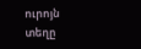ուրոյն տեղը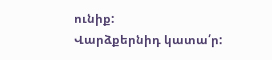ունիք:
Վարձքերնիդ կատա՛ր: